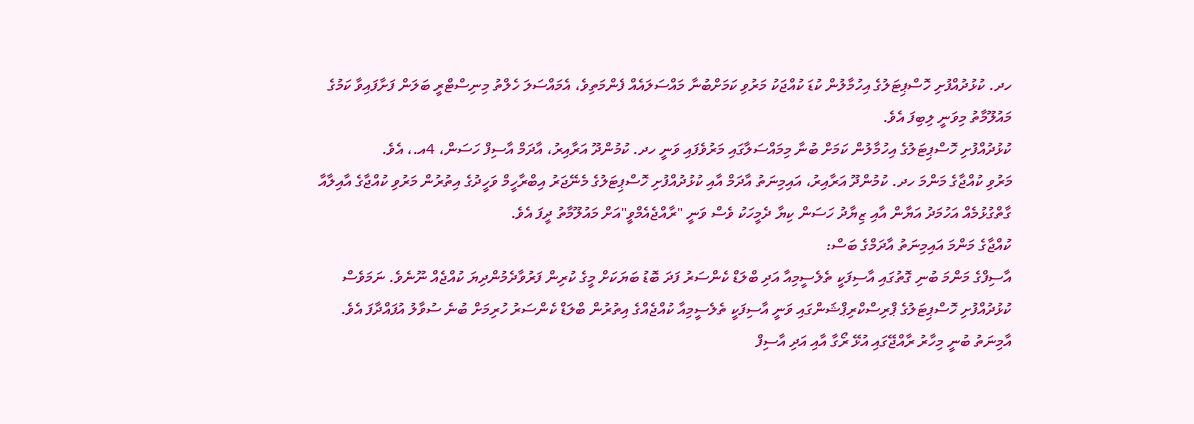ހދ. ކުޅުދުއްފުށި ހޮސްޕިޓަލުގެ އިހުމާލުން ކުޑަ ކުއްޖަކު މަރުވި ކަމަށްބުނާ މައްސަލައެއް ފެންމަތިވެ، އެމައްސަލަ ހެލްތު މިނިސްޓްރީ ބަލަން ފަށާފައިވާ ކަމުގެ މައުލޫމާތު މިވަނީ ލިބިފަ އެވެ.
ކުޅުދުއްފުށި ހޮސްޕިޓަލުގެ އިހުމާލުން ކަމަށް ބުނާ މިމައްސަލާގައި މަރުވެފައި ވަނީ ހދ. ކުމުންދޫ އަރާއިރު، އާދަމް އާސިފް ހަސަން، 4އ.، އެވެ.
މަރުވި ކުއްޖާގެ މަންމަ ހދ. ކުމުންދޫ އަރާއިރު، އައިމިނަތު އާދަމް އާއި ކުޅުދުއްފުށި ހޮސްޕިޓަލުގެ މެނޭޖަރު އިބްރާހީމް ވަހީދުގެ އިތުރުން މަރުވި ކުއްޖާގެ އާއިލާއާ ގާތްގުޅުމެއް އަހުމަދު އަޔާން އާއި ޒިޔާދު ހަސަން ކިޔާ ދެމީހަކު ވެސް ވަނީ "ރާއްޖެއެމްވީ"އަށް މައުލޫމާތު ދީފަ އެވެ.
ކުއްޖާގެ މަންމަ އައިމިނަތު އާދަމްގެ ބަސް:
އާސިފްގެ މަންމަ ބުނި ގޮތުގައި އާސިފަކީ ތެލެސީމިއާ އަދި ބްލަޑް ކެންސަރު ފަދަ ބޮޑު ބަޔަކަށް މީގެ ކުރިން ފަރުވާދެމުންދިޔަ ކުއްޖެއް ނޫނެވެ. ނަމަވެސް ކުޅުދުއްފުށި ހޮސްޕިޓަލުގެ ޕްރިސްކްރިޕްޝަންގައި ވަނީ އާސިފަކީ ތެލެސީމިއާ ކުއްޖެއްގެ އިތުރުން ބްލަޑް ކެންސަރު ހުރިމަށް ބުނެ ސުވާލު އުފައްދާފަ އެވެ.
އާމިނަތު ބުނީ މިހާރު ރާއްޖޭގައި އުޅޭ ރޯގާ އާއި އަދި އާސިފް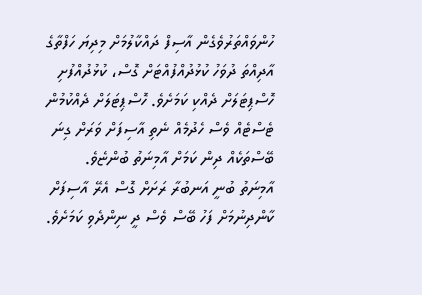ހުންވައްތަރުވެގެން އާސިފް ދައްކާލުމަށް މިދިޔަ ހަފްތާގެ އާދިއްތަ ދުވަހު ކުޅުދުއްފުއްޓަށް ގޮސް، ކުޅުދުއްފުށި ހޮސްޕިޓަލަށް ދެއްކި ކަމަށެވެ. ހޮސްޕިޓަލަށް ދެއްކުމުން ޓެސްޓެއް ވެސް ހެދުމެއް ނެތި އާސިފަށް ވަރަށް ގިނަ ބޭސްތަކެއް ދިން ކަމަށް އާމިނަތު ބުންޏެވެ.
އާމިނަތު ބުނީ އަނބުރާ ރަށަށް ގޮސް އެރޭ އާސިފަށް ކާންދިނުމަށް ފަހު ބޭސް ވެސް ދީ ނިންދެވި ކަމަށެވެ.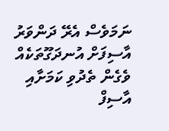ނަމަވެސް އެރޭ ދަންވަރު އާސިފަށް އުނދަގޫތަކެއް ވެގެން ތެދުވި ކަމަށާއި އާސިފް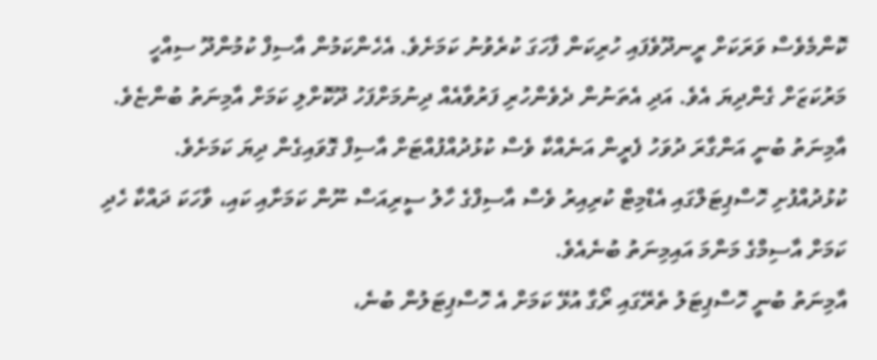ކޮންމެވެސް ވަރަކަށް ރީނދޫވެފައި ހުރިކަން ފާހަގަ ކުރެވުނު ކަމަށެވެ. އެހެންކަމުން އާސިފް ކުމުންދޫ ސިއްހީ މަރުކަޒަށް ގެންދިޔަ އެވެ. އަދި އެތަނުން ދެވެންހުރި ފަރުވާއެއް ދިނުމަށްފަހު ދޫކޮށްލި ކަމަށް އާމިނަތު ބުންޏެވެ.
އާމިނަތު ބުނީ އަންގާރަ ދުވަހު ފެރީން އަނެއްކާ ވެސް ކުޅުދުއްފުއްޓަށް އާސިފް ގޮވައިގެން ދިޔަ ކަމަށެވެ. ކުޅުދުއްފުށި ހޮސްޕިޓަލްގައި އެޑްމިޓް ކުރިއިރު ވެސް އާސިފްގެ ހާލު ސީރިއަސް ނޫން ކަމަށާއި ކައި، ވާހަކަ ދައްކާ ހެދި ކަމަށް އާސިމްގެ މަންމަ އައިމިނަތު ބުނެއެވެ.
އާމިނަތު ބުނީ ހޮސްޕިޓަލު ތެރޭގައި ރޯގާ އުޅޭ ކަމަށް އެ ހޮސްޕިޓަލުން ބުނެ،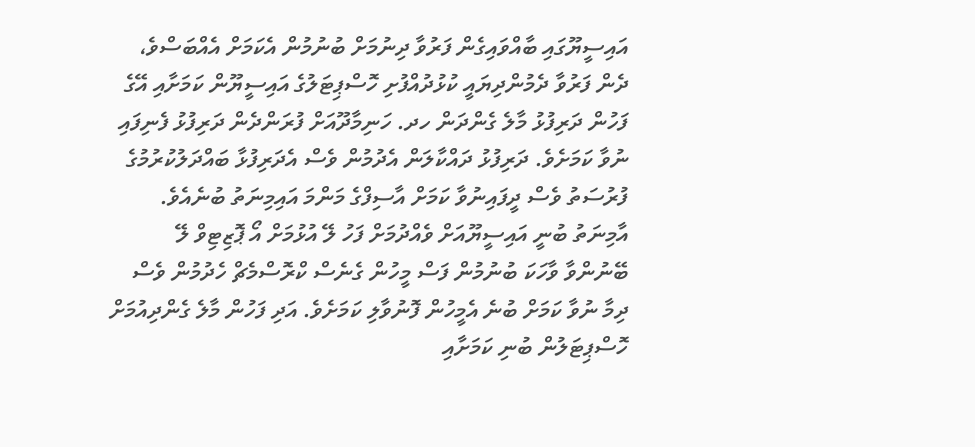އައިސީޔޫގައި ބާއްވައިގެން ފަރުވާ ދިނުމަށް ބުނުމުން އެކަމަށް އެއްބަސްވެ، ދެން ފަރުވާ ދެމުންދިޔައީ ކުޅުދުއްފުށި ހޮސްޕިޓަލުގެ އައިސީޔޫން ކަމަށާއި އޭގެ ފަހުން ދަރިފުޅު މާލެ ގެންދަން ހދ. ހަނިމާދޫއަށް ފުރަންދެން ދަރިފުޅު ފެނިފައި ނުވާ ކަމަށެވެ. ދަރިފުޅު ދައްކާލަން އެދުމުން ވެސް އެދަރިފުޅާ ބައްދަލުކުރުމުގެ ފުރުސަތު ވެސް ދީފައިނުވާ ކަމަށް އާސިފްގެ މަންމަ އައިމިނަތު ބުނެއެވެ.
އާމިނަތު ބުނީ އައިސީޔޫއަށް ވެއްދުމަށް ފަހު ލޭ އުޅުމަށް އޯ ޕޮޒިޓިވް ލޭ ބޭނުންވާ ވާހަކަ ބުނުމުން ފަސް މީހުން ގެނެސް ކްރޮސްމެޗް ހެދުމުން ވެސް ދިމާ ނުވާ ކަމަށް ބުނެ އެމީހުން ފޮނުވާލި ކަމަށެވެ. އަދި ފަހުން މާލެ ގެންދިއުމަށް ހޮސްޕިޓަލުން ބުނި ކަމަށާއި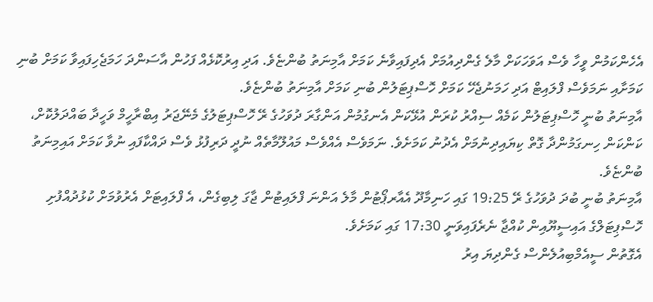އެހެންކަމުން ވީހާ ވެސް އަވަހަކަށް މާލެ ގެންދިއުމަށް އެދިފައިވާނެ ކަމަށް އާމިނަތު ބުންޏެވެ. އަދި އިރުކޮޅެއް ފަހުން އާސަންދަ ހަމަޖެހިފައިވާ ކަމަށް ބުނި ކަމަށާއި ނަމަވެސް ފްލައިޓް އަދި ހަމަނުޖެހޭ ކަމަށް ހޮސްޕިޓަލުން ބުނި ކަމަށް އާމިނަތު ބުންޏެވެ.
އާމިނަތު ބުނީ ހޮސްޕިޓަލުން ކަމެއް ސިއްރު ކުރަން އުޅޭކަން އެނގުމުން އަންގާރަ ދުވަހުގެ ރޭ ހޮސްޕިޓަލުގެ މެނޭޖަރު އިބްރާހީމް ވަހީދާ ބައްދަލުކޮށް، ކަންކަން ހިނގަމުންދާ ގޮތް ކިޔައިދިނުމަށް އެދުނު ކަމަށެވެ. ނަމަވެސް އެއްވެސް މައުލޫމާތެއް ނުދީ ދަރިފުޅު ވެސް ދައްކާފައި ނުވާ ކަމަށް އައިމިނަތު ބުންޏެވެ.
އާމިނަތު ބުނީ ބުދަ ދުވަހުގެ ރޭ 19:25 ގައި ހަނިމާދޫ އެއާރޕޯޓުން މާލެ އަންނަ ފްލައިޓުން ޖާގަ ލިބިގެން، އެ ފްލައިޓަށް އެރުވުމަށް ކުޅުދުއްފުށި ހޮސްޕިޓަލްގެ އައިސީޔޫއިން ކުއްޖާ ނެރެފައިވަނީ 17:30 ގައި ކަމަށެވެ.
އެގޮތުން ސީއެމްބިއުލެންސް ގެންދިޔަ އިރު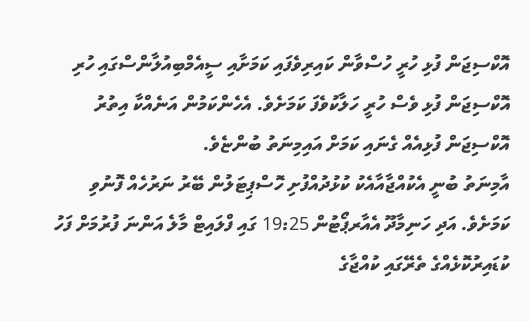އޮކްސިޖަން ފުޅި ހުރީ ހުސްވާން ކައިރިވެފައި ކަމަށާއި ސީއެމްބިއުލާންސްގައި ހުރި އޮކްސިޖަން ފުޅި ވެސް ހުރީ ހަލާކުވެފަ ކަމަށެވެ. އެހެންކަމުން އަނެއްކާ އިތުރު އޮކްސިޖަން ފުޅިއެއް ގެނައި ކަމަށް އައިމިނަތު ބުންޏެވެ.
އާމިނަތު ބުނީ އެކުއްޖާއާއެކު ކުޅުދުއްފުށި ހޮސްޕިޓަލުން ބޭރު ނަރުހެއް ފޮނުވި ކަމަށެވެ. އަދި ހަނިމާދޫ އެއާރޕޯޓުން 19:25 ގައި ފްލައިޓް މާލެ އަންނަ ފުރުމަށް ފަހު ކުޑައިރުކޮޅެއްގެ ތެރޭގައި ކުއްޖާގެ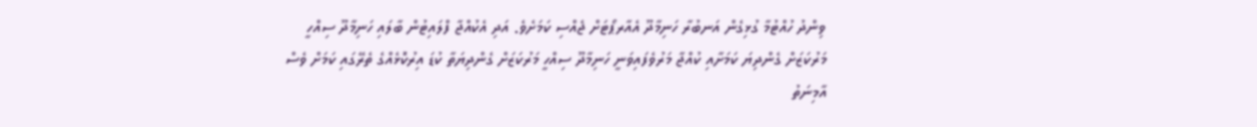ވިންދު ހުއްޓުމާ ގުޅިގެން އަނބުރާ ހަނިމާދޫ އެއާރޕޯޓަށް ޖެއްސި ކަމަށެވެ. އަދި އެކުއްޖާ ފްލައިޓުން ބާލައި ހަނިމާދޫ ސިއްހީ މަރުކަޒަށް ގެންދިޔަ ކަމަށާއި ކުއްޖާ މަރުވެފައިވަނީ ހަނިމާދޫ ސިއްހީ މަރުކަޒަށް ގެންދިޔަތާ ކުޑަ އިރުކޮޅެއްގެ ތެރޭގައި ކަމަށް ވެސް އާމިނަތު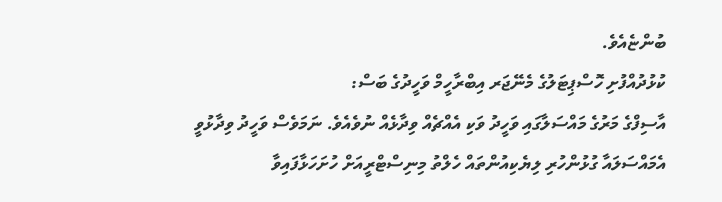ބުންޏެއެވެ.
ކުޅުދުއްފުށި ހޮސްޕިޓަލުގެ މެނޭޖަރ އިބްރާހީމް ވަހީދުގެ ބަސް:
އާސިފްގެ މަރުގެ މައްސަލާގައި ވަހީދު ވަކި އެއްޗެއް ވިދާޅެއް ނުވެއެވެ. ނަމަވެސް ވަހީދު ވިދާޅުވީ އެމައްސަލައާ ގުޅުންހުރި ލިޔެކިއުންތައް ހެލްތު މިނިސްޓްރީއަށް ހުށަހަޅާފައިވާ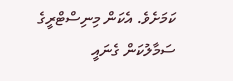ކަމަށެވެ. އެކަން މިނިސްޓްރީގެ ސަމާލުކަން ގެނައީ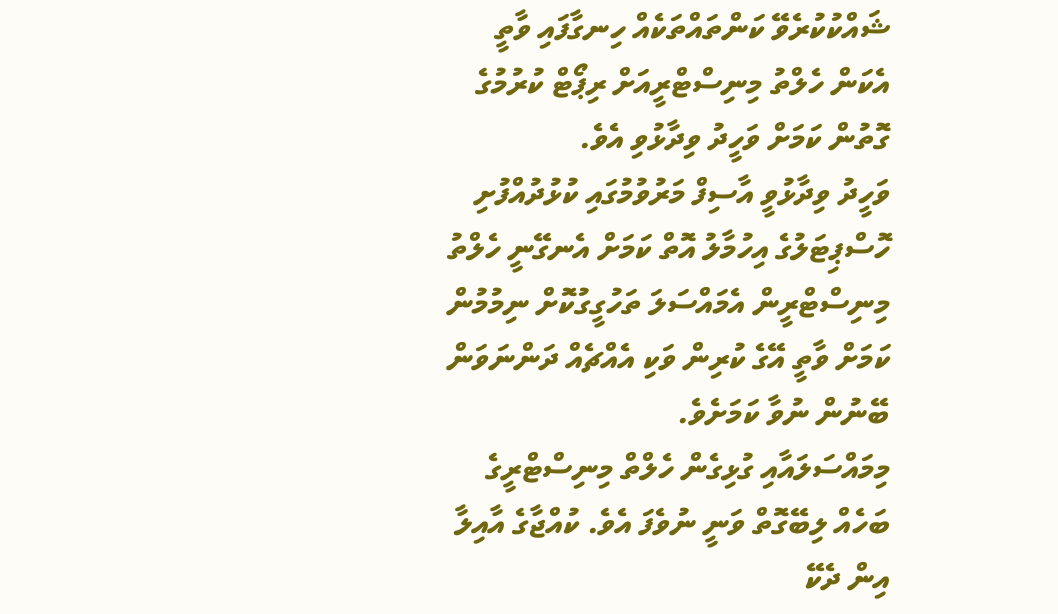ޝައްކުކުރެވޭ ކަންތައްތަކެއް ހިނގާފައި ވާތީ އެކަން ހެލްތު މިނިސްޓްރީއަށް ރިޕޯޓް ކުރުމުގެ ގޮތުން ކަމަށް ވަހީދު ވިދާޅުވި އެވެ.
ވަހީދު ވިދާޅުވީ އާސިފް މަރުވުމުގައި ކުޅުދުއްފުށި ހޮސްޕިޓަލުގެ އިހުމާލު އޮތް ކަމަށް އެނގޭނީ ހެލްތު މިނިސްޓްރީން އެމައްސަލަ ތަހުގީގުކޮށް ނިމުމުން ކަމަށް ވާތީ އޭގެ ކުރިން ވަކި އެއްޗެއް ދަންނަވަން ބޭނުން ނުވާ ކަމަށެވެ.
މިމައްސަލައާއި ގުޅިގެން ހެލްތް މިނިސްޓްރީގެ ބަހެއް ލިބޭގޮތް ވަނީ ނުވެފަ އެވެ. ކުއްޖާގެ އާއިލާ އިން ދެކޭ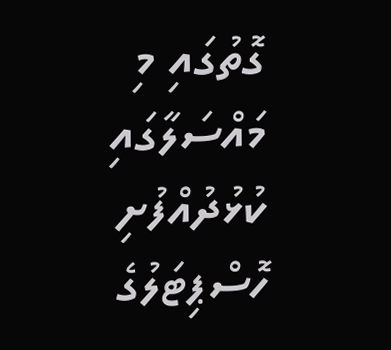ގޮތުގައި މި މައްސަލާގައި ކުޅުދުއްފުށި ހޮސްޕިޓަލުގެ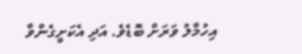އިހުމާލު ވަރަށް ބޮޑެވެ. އަދި އެކަށީގެންވާ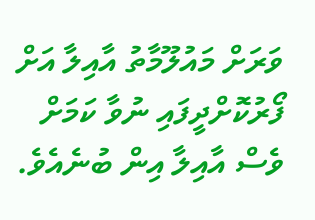ވަރަށް މައުލޫމާތު އާއިލާ އަށް ފޯރުކޮށްދީފައި ނުވާ ކަމަށް ވެސް އާއިލާ އިން ބުނެއެވެ.